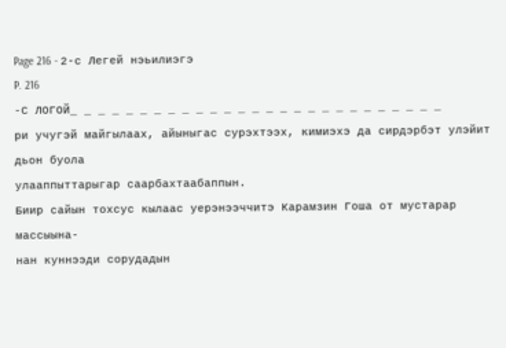Page 216 - 2-с Легей нэьилиэгэ
P. 216
-С ЛОГОЙ_ _ _ _ _ _ _ _ _ _ _ _ _ _ _ _ _ _ _ _ _ _ _ _ _ _ _
ри учугэй майгылаах, айыныгас сурэхтээх, кимиэхэ да сирдэрбэт улэйит дьон буола
улааппыттарыгар саарбахтаабаппын.
Биир сайын тохсус кылаас уерэнээччитэ Карамзин Гоша от мустарар массыына-
нан куннээди сорудадын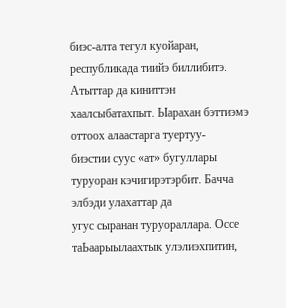биэс-алта тегул куойаран, республикада тиийэ биллибитэ.
Атыттар да киниттэн хаалсыбатахпыт. Ыарахан бэттиэмэ оттоох алаастарга туертуу-
биэстии суус «ат» бугуллары туруоран кэчигирэтэрбит. Бачча элбэди улахаттар да
угус сыранан туруораллара. Оссе таЬаарыылаахтык улэлиэхпитин,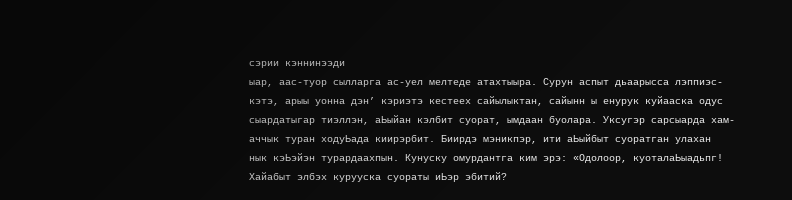сэрии кэннинээди
ыар, аас-туор сылларга ас-уел мелтеде атахтыыра. Сурун аспыт дьаарысса лэппиэс-
кэтэ, арыы уонна дэн’ кэриэтэ кестеех сайылыктан, сайынн ы енурук куйааска одус
сыардатыгар тиэллэн, аЬыйан кэлбит суорат, ымдаан буолара. Уксугэр сарсыарда хам-
аччык туран ходуЬада киирэрбит. Биирдэ мэникпэр, ити аЬыйбыт суоратган улахан
нык кэЬэйэн турардаахпын. Кунуску омурдантга ким эрэ: «Одолоор, куоталаЬыадьпг!
Хайабыт элбэх курууска суораты иЬэр эбитий?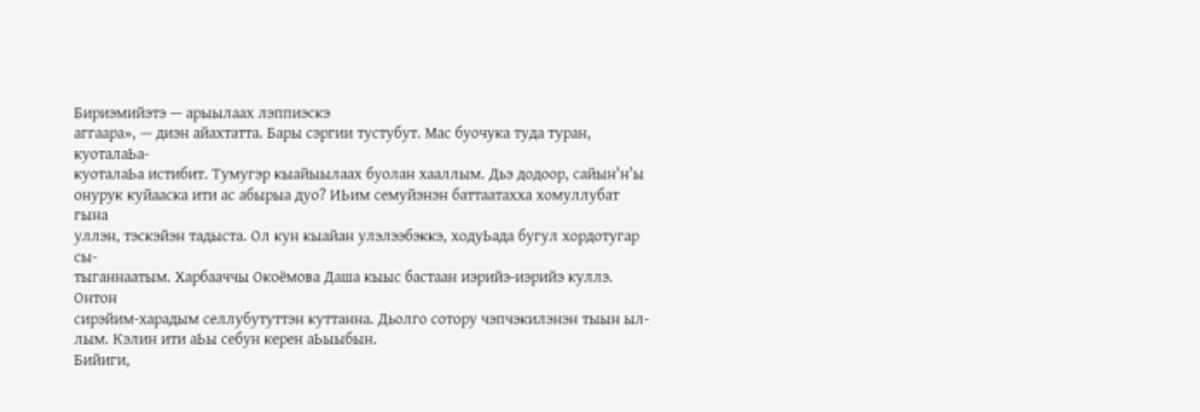Бириэмийэтэ — арыылаах лэппиэскэ
аггаара», — диэн айахтатта. Бары сэргии тустубут. Мас буочука туда туран, куоталаЬа-
куоталаЬа истибит. Тумугэр кыайыылаах буолан хааллым. Дьэ додоор, сайын'н'ы
онурук куйааска ити ас абырыа дуо? ИЬим семуйэнэн баттаатахха хомуллубат гына
уллэн, тэскэйэн тадыста. Ол кун кыайан улэлээбэккэ, ходуЬада бугул хордотугар сы-
тыганнаатым. Харбааччы Окоёмова Даша кыыс бастаан иэрийэ-иэрийэ куллэ. Онтон
сирэйим-харадым селлубутуттэн куттанна. Дьолго сотору чэпчэкилэнэн тыын ыл-
лым. Кэлин ити аЬы себун керен аЬыыбын.
Бийиги,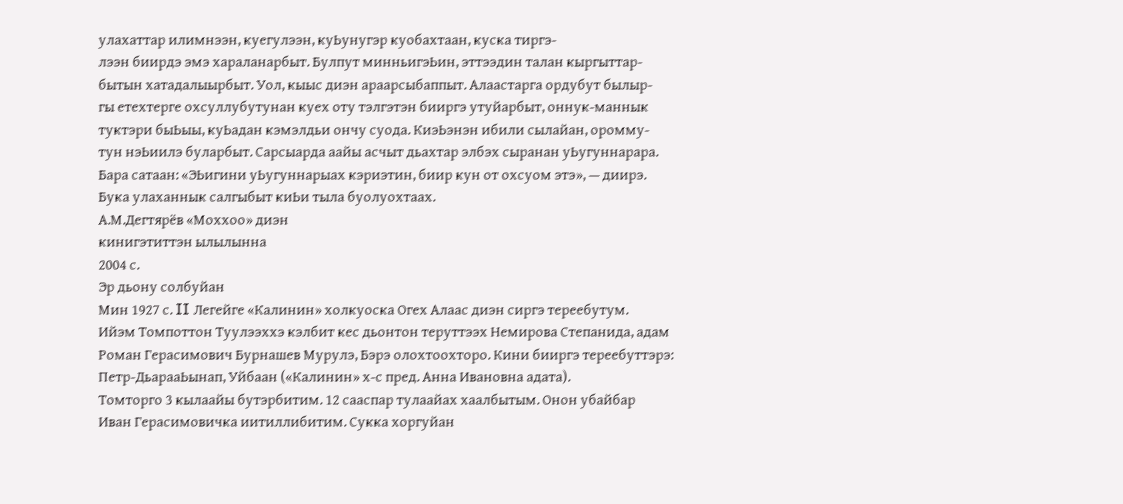улахаттар илимнээн, куегулээн, куЬунугэр куобахтаан, куска тиргэ-
лээн биирдэ эмэ хараланарбыт. Булпут минньигэЬин, эттээдин талан кыргыттар-
бытын хатадалыырбыт. Уол, кыыс диэн араарсыбаппыт. Алаастарга ордубут былыр-
гы етехтерге охсуллубутунан куех оту тэлгэтэн бииргэ утуйарбыт, оннук-маннык
туктэри быЬыы, куЬадан кэмэлдьи ончу суода. КиэЬэнэн ибили сылайан, оромму-
тун нэЬиилэ буларбыт. Сарсыарда аайы асчыт дьахтар элбэх сыранан уЬугуннарара.
Бара сатаан: «ЭЬигини уЬугуннарыах кэриэтин, биир кун от охсуом этэ», — диирэ.
Бука улаханнык салгыбыт киЬи тыла буолуохтаах.
А.М.Дегтярёв «Моххоо» диэн
кинигэтиттэн ылылынна
2004 с.
Эр дьону солбуйан
Мин 1927 с. II Легейге «Калинин» холкуоска Огех Алаас диэн сиргэ тереебутум.
Ийэм Томпоттон Туулээххэ кэлбит кес дьонтон теруттээх Немирова Степанида, адам
Роман Герасимович Бурнашев Мурулэ, Бэрэ олохтоохторо. Кини бииргэ тереебуттэрэ:
Петр-ДьарааЬынап, Уйбаан («Калинин» х-с пред. Анна Ивановна адата).
Томторго 3 кылаайы бутэрбитим. 12 сааспар тулаайах хаалбытым. Онон убайбар
Иван Герасимовичка иитиллибитим. Сукка хоргуйан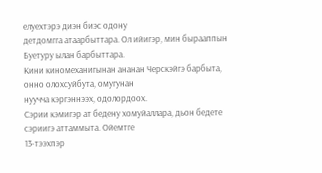елуехтэрэ диэн биэс одону
детдомгга атаарбыттара. Ол ийигэр, мин бырааппын Буетуру ылан барбыттара.
Кини киномеханигынан ананан Черскэйгэ барбыта, онно олохсуйбута, омугунан
нуучча кэргэннээх, одолордоох.
Сэрии кэмигэр ат бедену хомуйаллара, дьон бедете сэриигэ аттаммыта. Ойемтге
13-тээхпэр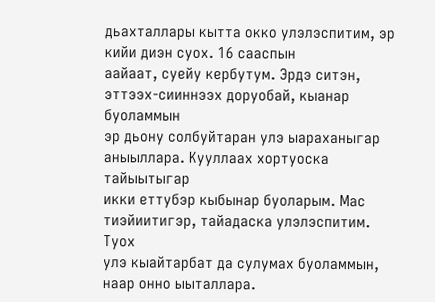дьахталлары кытта окко улэлэспитим, эр кийи диэн суох. 16 сааспын
аайаат, суейу кербутум. Эрдэ ситэн, эттээх-сииннээх доруобай, кыанар буоламмын
эр дьону солбуйтаран улэ ыараханыгар аныыллара. Кууллаах хортуоска тайыытыгар
икки еттубэр кыбынар буоларым. Мас тиэйиитигэр, тайадаска улэлэспитим. Туох
улэ кыайтарбат да сулумах буоламмын, наар онно ыыталлара.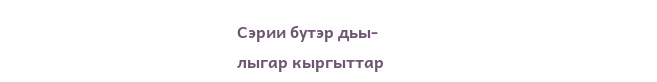Сэрии бутэр дьы-
лыгар кыргыттар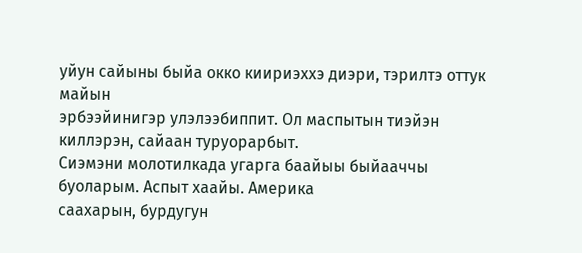уйун сайыны быйа окко киириэххэ диэри, тэрилтэ оттук майын
эрбээйинигэр улэлээбиппит. Ол маспытын тиэйэн киллэрэн, сайаан туруорарбыт.
Сиэмэни молотилкада угарга баайыы быйааччы буоларым. Аспыт хаайы. Америка
саахарын, бурдугун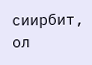сиирбит, ол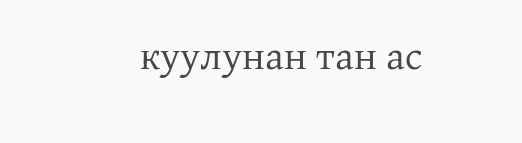куулунан тан ас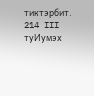тиктэрбит.
214 III туИумэх